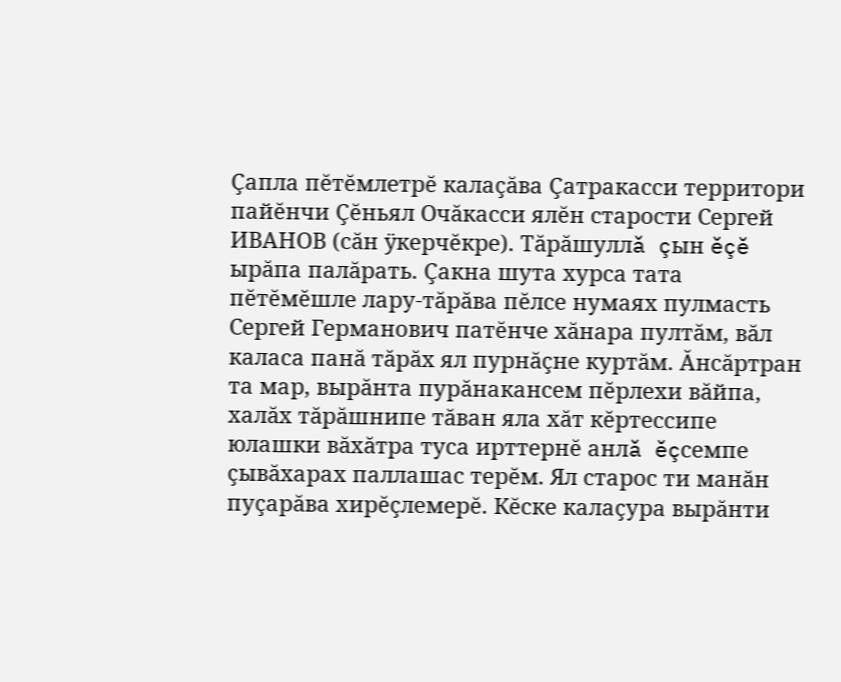Çапла пĕтĕмлетрĕ калаçăва Çатракасси территори пайĕнчи Çĕньял Очăкасси ялĕн старости Сергей ИВАНОВ (сăн ÿкерчĕкре). Тăрăшуллă çын ĕçĕ ырăпа палăрать. Çакна шута хурса тата пĕтĕмĕшле лару-тăрăва пĕлсе нумаях пулмасть Сергей Германович патĕнче хăнара пултăм, вăл каласа панă тăрăх ял пурнăçне куртăм. Ăнсăртран та мар, вырăнта пурăнакансем пĕрлехи вăйпа, халăх тăрăшнипе тăван яла хăт кĕртессипе юлашки вăхăтра туса ирттернĕ анлă ĕçсемпе çывăхарах паллашас терĕм. Ял старос ти манăн пуçарăва хирĕçлемерĕ. Кĕске калаçура вырăнти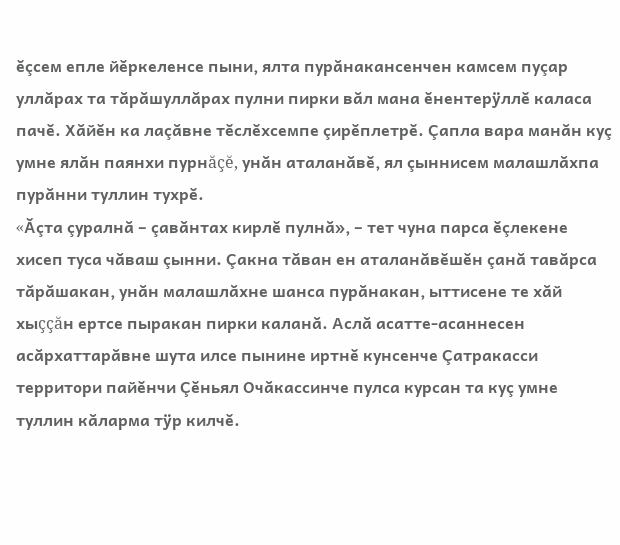ĕçсем епле йĕркеленсе пыни, ялта пурăнакансенчен камсем пуçар уллăрах та тăрăшуллăрах пулни пирки вăл мана ĕнентерÿллĕ каласа пачĕ. Хăйĕн ка лаçăвне тĕслĕхсемпе çирĕплетрĕ. Çапла вара манăн куç умне ялăн паянхи пурнăçĕ, унăн аталанăвĕ, ял çыннисем малашлăхпа пурăнни туллин тухрĕ.
«Ăçта çуралнă – çавăнтах кирлĕ пулнă», – тет чуна парса ĕçлекене хисеп туса чăваш çынни. Çакна тăван ен аталанăвĕшĕн çанă тавăрса тăрăшакан, унăн малашлăхне шанса пурăнакан, ыттисене те хăй хыççăн ертсе пыракан пирки каланă. Аслă асатте-асаннесен асăрхаттарăвне шута илсе пынине иртнĕ кунсенче Çатракасси территори пайĕнчи Çĕньял Очăкассинче пулса курсан та куç умне туллин кăларма тÿр килчĕ.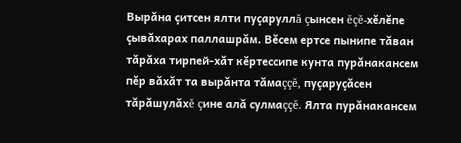Вырăна çитсен ялти пуçаруллă çынсен ĕçĕ-хĕлĕпе çывăхарах паллашрăм. Вĕсем ертсе пынипе тăван тăрăха тирпей-хăт кĕртессипе кунта пурăнакансем пĕр вăхăт та вырăнта тăмаççĕ, пуçаруçăсен тăрăшулăхĕ çине алă сулмаççĕ. Ялта пурăнакансем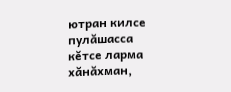ютран килсе пулăшасса кĕтсе ларма хăнăхман,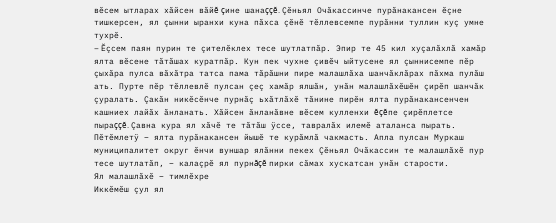вĕсем ытларах хăйсен вăйĕ çине шанаççĕ. Çĕньял Очăкассинче пурăнакансен ĕçне тишкерсен, ял çынни ыранхи куна пăхса çĕнĕ тĕллевсемпе пурăнни туллин куç умне тухрĕ.
– Ĕçсем паян пурин те çителĕклех тесе шутлатпăр. Эпир те 45 кил хуçалăхлă хамăр ялта вĕсене тăтăшах куратпăр. Кун пек чухне çивĕч ыйтусене ял çыннисемпе пĕр çыхăра пулса вăхăтра татса пама тăрăшни пире малашлăха шанчăклăрах пăхма пулăш ать. Пурте пĕр тĕллевлĕ пулсан çеç хамăр ялшăн, унăн малашлăхĕшĕн çирĕп шанчăк çуралать. Çакăн никĕсĕнче пурнăç ьхăтлăхĕ тăнине пирĕн ялта пурăнакансенчен кашниех лайăх ăнланать. Хăйсен ăнланăвне вĕсем кулленхи ĕçĕпе çирĕплетсе пыраççĕ. Çавна кура ял хăчĕ те тăтăш ÿссе, тавралăх илемĕ аталанса пырать. Пĕтĕмлетÿ – ялта пурăнакансен йышĕ те курăмлă чакмасть. Апла пулсан Муркаш муниципалитет округ ĕнчи вуншар ялăнни пекех Çĕньял Очăкассин те малашлăхĕ пур тесе шутлатăп, – калаçрĕ ял пурнăçĕ пирки сăмах хускатсан унăн старости.
Ял малашлăхĕ – тимлĕхре
Иккĕмĕш çул ял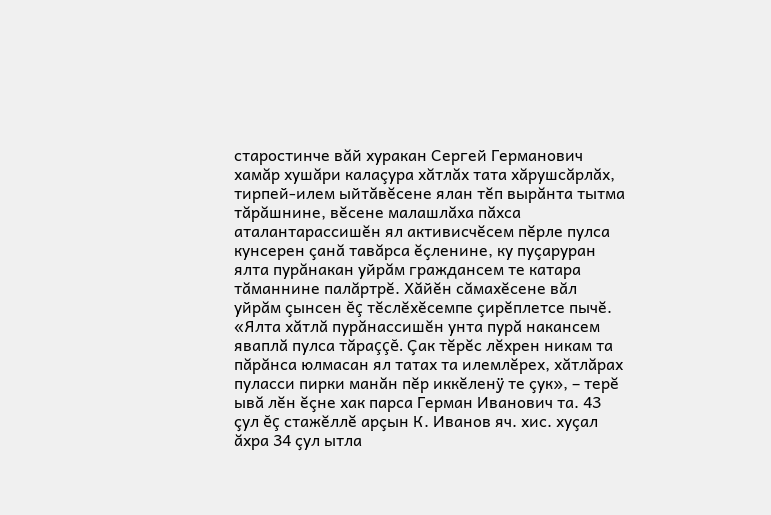старостинче вăй хуракан Сергей Германович хамăр хушăри калаçура хăтлăх тата хăрушсăрлăх, тирпей-илем ыйтăвĕсене ялан тĕп вырăнта тытма тăрăшнине, вĕсене малашлăха пăхса аталантарассишĕн ял активисчĕсем пĕрле пулса кунсерен çанă тавăрса ĕçленине, ку пуçаруран ялта пурăнакан уйрăм граждансем те катара тăманнине палăртрĕ. Хăйĕн сăмахĕсене вăл уйрăм çынсен ĕç тĕслĕхĕсемпе çирĕплетсе пычĕ. «Ялта хăтлă пурăнассишĕн унта пурă накансем яваплă пулса тăраççĕ. Çак тĕрĕс лĕхрен никам та пăрăнса юлмасан ял татах та илемлĕрех, хăтлăрах пуласси пирки манăн пĕр иккĕленÿ те çук», – терĕ ывă лĕн ĕçне хак парса Герман Иванович та. 43 çул ĕç стажĕллĕ арçын К. Иванов яч. хис. хуçал ăхра 34 çул ытла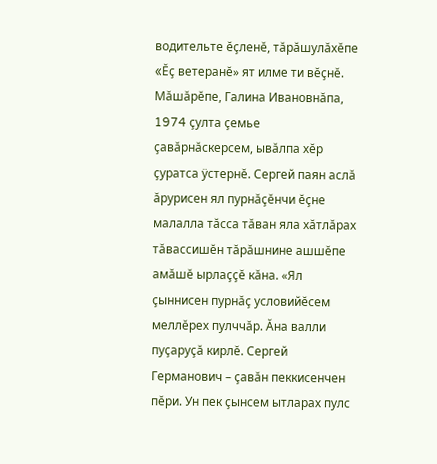водительте ĕçленĕ, тăрăшулăхĕпе «Ĕç ветеранĕ» ят илме ти вĕçнĕ. Мăшăрĕпе, Галина Ивановнăпа, 1974 çулта çемье çавăрнăскерсем, ывăлпа хĕр çуратса ÿстернĕ. Сергей паян аслă ăрурисен ял пурнăçĕнчи ĕçне малалла тăсса тăван яла хăтлăрах тăвассишĕн тăрăшнине ашшĕпе амăшĕ ырлаççĕ кăна. «Ял çыннисен пурнăç условийĕсем меллĕрех пулччăр. Ăна валли пуçаруçă кирлĕ. Сергей Германович – çавăн пеккисенчен пĕри. Ун пек çынсем ытларах пулс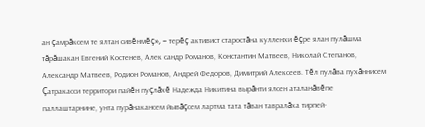ан çамрăксем те ялтан сивĕнмĕç», – терĕç активист старостăна кулленхи ĕçре ялан пулăшма тăрăшакан Евгений Костенев, Алек сандр Романов, Константин Матвеев, Николай Степанов, Александр Матвеев, Родион Романов, Андрей Федоров, Димитрий Алексеев. Тĕл пулăва пухăннисем Çатракасси территори пайĕн пуçлăхĕ Надежда Никитина вырăнти ялсен аталанăвĕпе паллаштарнине, унта пурăнакансем йывăçсем лартма тата тăван тавралăха тирпей-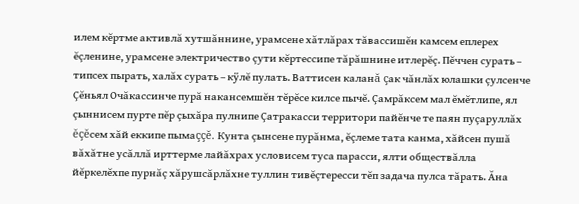илем кĕртме активлă хутшăннине, урамсене хăтлăрах тăвассишĕн камсем еплерех ĕçленине, урамсене электричество çути кĕртессипе тăрăшнине итлерĕç. Пĕччен сурать – типсех пырать, халăх сурать – кÿлĕ пулать. Ваттисен каланă çак чăнлăх юлашки çулсенче Çĕньял Очăкассинче пурă накансемшĕн тĕрĕсе килсе пычĕ. Çамрăксем мал ĕмĕтлипе, ял çыннисем пурте пĕр çыхăра пулнипе Çатракасси территори пайĕнче те паян пуçаруллăх ĕçĕсем хăй еккипе пымаççĕ. Кунта çынсене пурăнма, ĕçлеме тата канма, хăйсен пушă вăхăтне усăллă ирттерме лайăхрах условисем туса парасси, ялти обществăлла йĕркелĕхпе пурнăç хăрушсăрлăхне туллин тивĕçтересси тĕп задача пулса тăрать. Ăна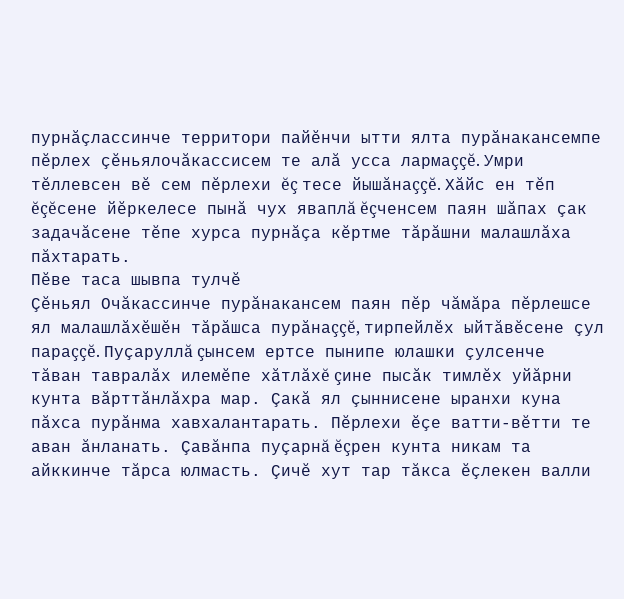пурнăçлассинче территори пайĕнчи ытти ялта пурăнакансемпе пĕрлех çĕньялочăкассисем те алă усса лармаççĕ. Умри тĕллевсен вĕ сем пĕрлехи ĕç тесе йышăнаççĕ. Хăйс ен тĕп ĕçĕсене йĕркелесе пынă чух яваплă ĕçченсем паян шăпах çак задачăсене тĕпе хурса пурнăçа кĕртме тăрăшни малашлăха пăхтарать.
Пĕве таса шывпа тулчĕ
Çĕньял Очăкассинче пурăнакансем паян пĕр чăмăра пĕрлешсе ял малашлăхĕшĕн тăрăшса пурăнаççĕ, тирпейлĕх ыйтăвĕсене çул параççĕ. Пуçаруллă çынсем ертсе пынипе юлашки çулсенче тăван тавралăх илемĕпе хăтлăхĕ çине пысăк тимлĕх уйăрни кунта вăрттăнлăхра мар. Çакă ял çыннисене ыранхи куна пăхса пурăнма хавхалантарать. Пĕрлехи ĕçе ватти-вĕтти те аван ăнланать. Çавăнпа пуçарнă ĕçрен кунта никам та айккинче тăрса юлмасть. Çичĕ хут тар тăкса ĕçлекен валли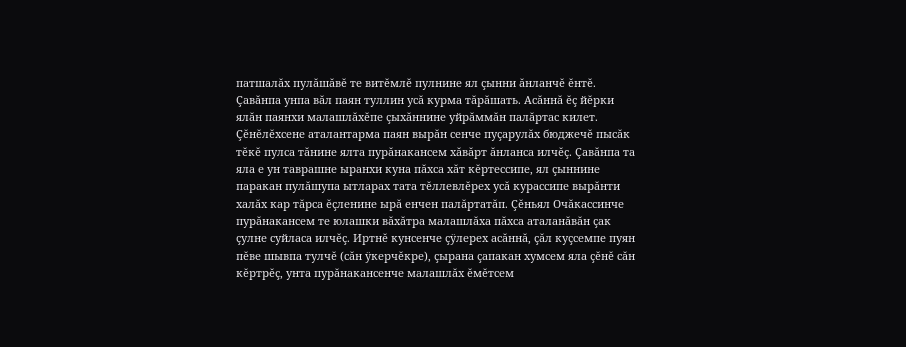патшалăх пулăшăвĕ те витĕмлĕ пулнине ял çынни ăнланчĕ ĕнтĕ. Çавăнпа унпа вăл паян туллин усă курма тăрăшать. Асăннă ĕç йĕрки ялăн паянхи малашлăхĕпе çыхăннине уйрăммăн палăртас килет. Çĕнĕлĕхсене аталантарма паян вырăн сенче пуçарулăх бюджечĕ пысăк тĕкĕ пулса тăнине ялта пурăнакансем хăвăрт ăнланса илчĕç. Çавăнпа та яла е ун таврашне ыранхи куна пăхса хăт кĕртессипе, ял çыннине паракан пулăшупа ытларах тата тĕллевлĕрех усă курассипе вырăнти халăх кар тăрса ĕçленине ырă енчен палăртатăп. Çĕньял Очăкассинче пурăнакансем те юлашки вăхăтра малашлăха пăхса аталанăвăн çак çулне суйласа илчĕç. Иртнĕ кунсенче çÿлерех асăннă, çăл куçсемпе пуян пĕве шывпа тулчĕ (сăн ÿкерчĕкре), çырана çапакан хумсем яла çĕнĕ сăн кĕртрĕç, унта пурăнакансенче малашлăх ĕмĕтсем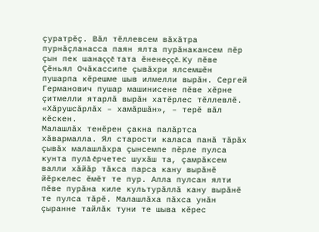çуратрĕç. Вăл тĕллевсем вăхăтра пурнăçланасса паян ялта пурăнакансем пĕр çын пек шанаççĕ тата ĕненеççĕ. Ку пĕве Çĕньял Очăкассипе çывăхри ялсемшĕн пушарпа кĕрешме шыв илмелли вырăн. Сергей Германович пушар машинисене пĕве хĕрне çитмелли ятарлă вырăн хатĕрлес тĕллевлĕ. «Хăрушсăрлăх – хамăршăн», – терĕ вăл кĕскен.
Малашлăх тенĕрен çакна палăртса хăвармалла. Ял старости каласа панă тăрăх çывăх малашлăхра çынсемпе пĕрле пулса кунта пулă ĕрчетес шухăш та, çамрăксем валли хăйăр тăкса парса кану вырăнĕ йĕркелес ĕмĕт те пур. Апла пулсан ялти пĕве пурăна киле культурăллă кану вырăнĕ те пулса тăрĕ. Малашлăха пăхса унăн çыранне тайлăк туни те шыва кĕрес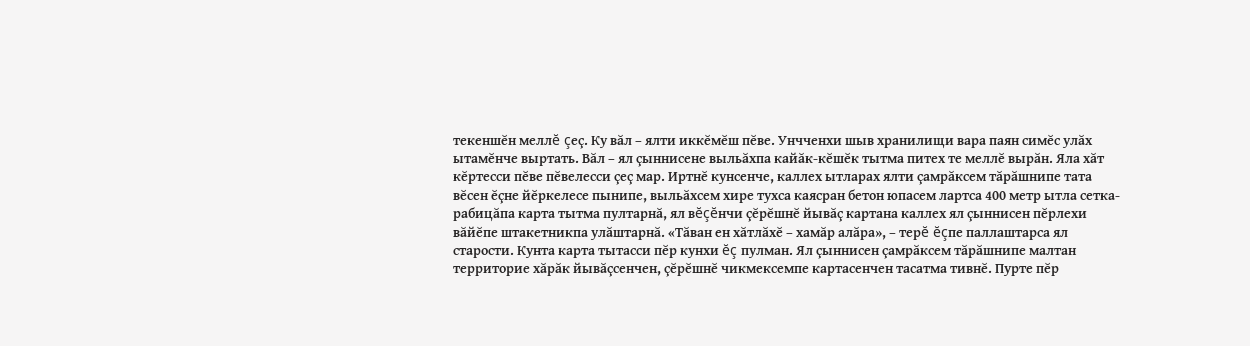текеншĕн меллĕ çеç. Ку вăл – ялти иккĕмĕш пĕве. Унчченхи шыв хранилищи вара паян симĕс улăх ытамĕнче выртать. Вăл – ял çыннисене выльăхпа кайăк-кĕшĕк тытма питех те меллĕ вырăн. Яла хăт кĕртесси пĕве пĕвелесси çеç мар. Иртнĕ кунсенче, каллех ытларах ялти çамрăксем тăрăшнипе тата вĕсен ĕçне йĕркелесе пынипе, выльăхсем хире тухса каясран бетон юпасем лартса 400 метр ытла сетка-рабицăпа карта тытма пултарнă, ял вĕçĕнчи çĕрĕшнĕ йывăç картана каллех ял çыннисен пĕрлехи вăйĕпе штакетникпа улăштарнă. «Тăван ен хăтлăхĕ – хамăр алăра», – терĕ ĕçпе паллаштарса ял старости. Кунта карта тытасси пĕр кунхи ĕç пулман. Ял çыннисен çамрăксем тăрăшнипе малтан территорие хăрăк йывăçсенчен, çĕрĕшнĕ чикмексемпе картасенчен тасатма тивнĕ. Пурте пĕр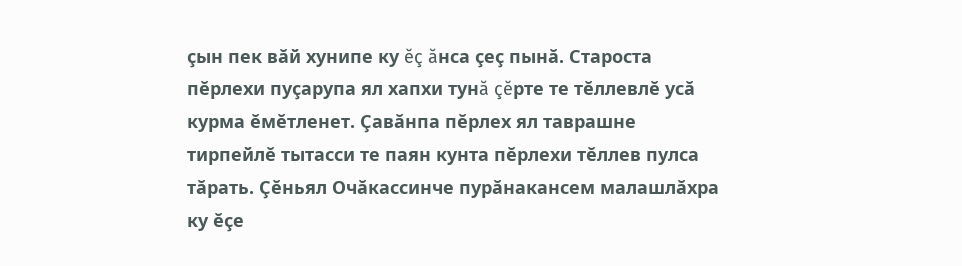çын пек вăй хунипе ку ĕç ăнса çеç пынă. Староста пĕрлехи пуçарупа ял хапхи тунă çĕрте те тĕллевлĕ усă курма ĕмĕтленет. Çавăнпа пĕрлех ял таврашне тирпейлĕ тытасси те паян кунта пĕрлехи тĕллев пулса тăрать. Çĕньял Очăкассинче пурăнакансем малашлăхра ку ĕçе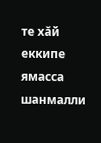те хăй еккипе ямасса шанмалли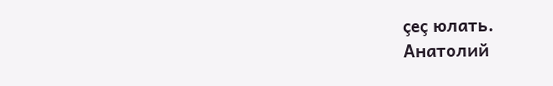çеç юлать.
Анатолий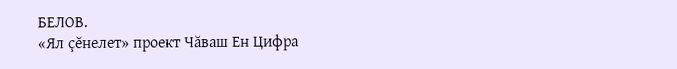БЕЛОВ.
«Ял çĕнелет» проект Чăваш Ен Цифра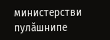министерстви пулăшнипе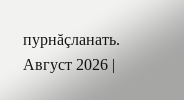пурнăçланать.
Август 2026 |